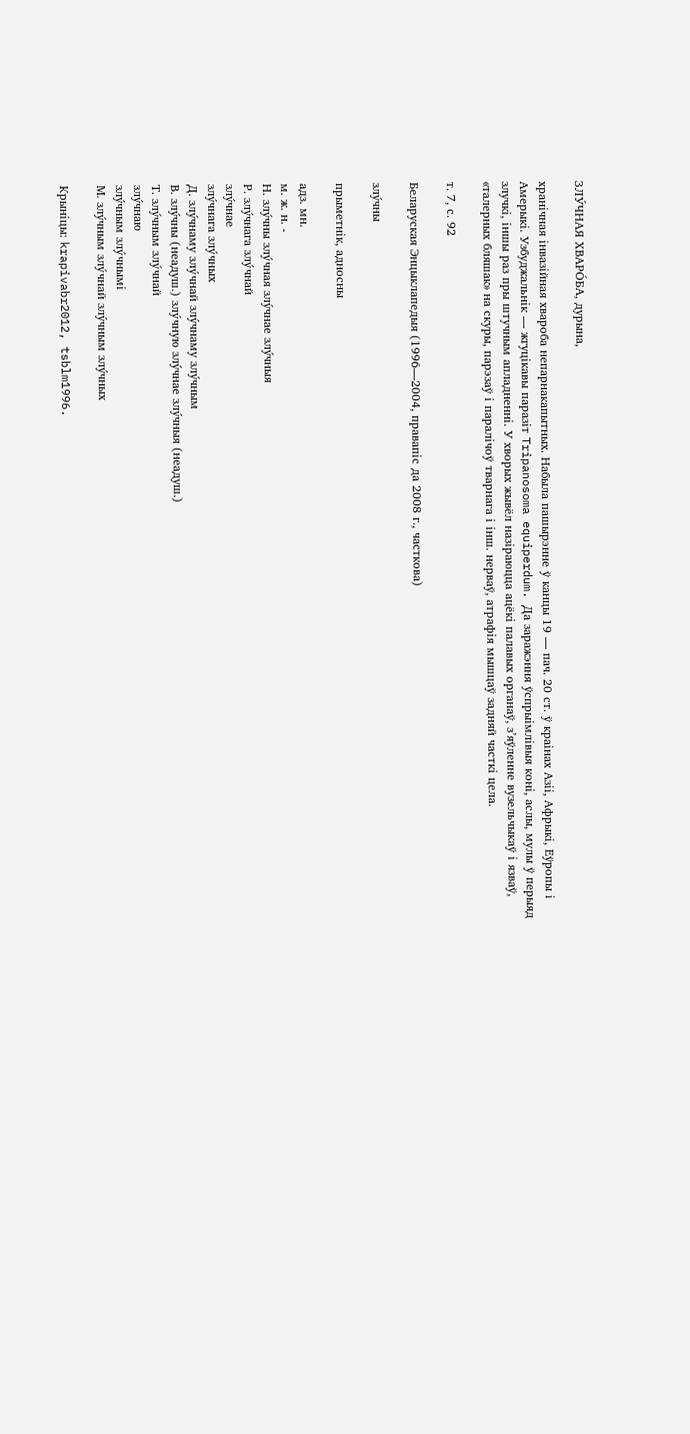ЗЛУ́ЧНАЯ ХВАРО́БА, дурына,

хранічная інвазійная хвароба непарнакапытных. Набыла пашырэнне ў канцы 19 — пач. 20 ст. ў краінах Азіі, Афрыкі, Еўропы і Амерыкі. Узбуджальнік — жгуцікавы паразіт Tripanosoma equiperdum. Да заражэння ўспрыімлівыя коні, аслы, мулы ў перыяд злучкі, іншы раз пры штучным апладненні. У хворых жывёл назіраюцца ацёкі палавых органаў, з’яўленне вузельчыкаў і язваў, «талерных бляшак» на скуры, парэзаў і паралічоў тварнага і інш. нерваў, атрафія мышцаў задняй часткі цела.

т. 7, с. 92

Беларуская Энцыклапедыя (1996—2004, правапіс да 2008 г., часткова)

злу́чны

прыметнік, адносны

адз. мн.
м. ж. н. -
Н. злу́чны злу́чная злу́чнае злу́чныя
Р. злу́чнага злу́чнай
злу́чнае
злу́чнага злу́чных
Д. злу́чнаму злу́чнай злу́чнаму злу́чным
В. злу́чны (неадуш.) злу́чную злу́чнае злу́чныя (неадуш.)
Т. злу́чным злу́чнай
злу́чнаю
злу́чным злу́чнымі
М. злу́чным злу́чнай злу́чным злу́чных

Крыніцы: krapivabr2012, tsblm1996.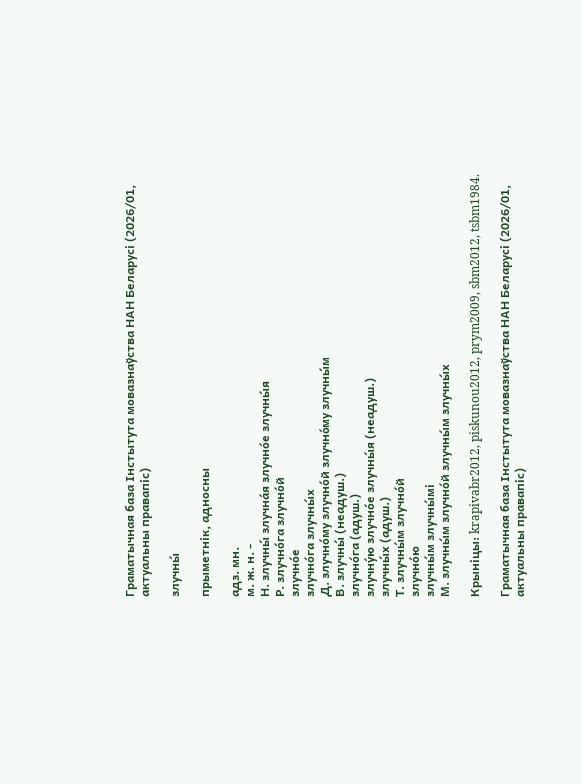Граматычная база Інстытута мовазнаўства НАН Беларусі (2026/01, актуальны правапіс)

злучны́

прыметнік, адносны

адз. мн.
м. ж. н. -
Н. злучны́ злучна́я злучно́е злучны́я
Р. злучно́га злучно́й
злучно́е
злучно́га злучны́х
Д. злучно́му злучно́й злучно́му злучны́м
В. злучны́ (неадуш.)
злучно́га (адуш.)
злучну́ю злучно́е злучны́я (неадуш.)
злучны́х (адуш.)
Т. злучны́м злучно́й
злучно́ю
злучны́м злучны́мі
М. злучны́м злучно́й злучны́м злучны́х

Крыніцы: krapivabr2012, piskunou2012, prym2009, sbm2012, tsbm1984.

Граматычная база Інстытута мовазнаўства НАН Беларусі (2026/01, актуальны правапіс)